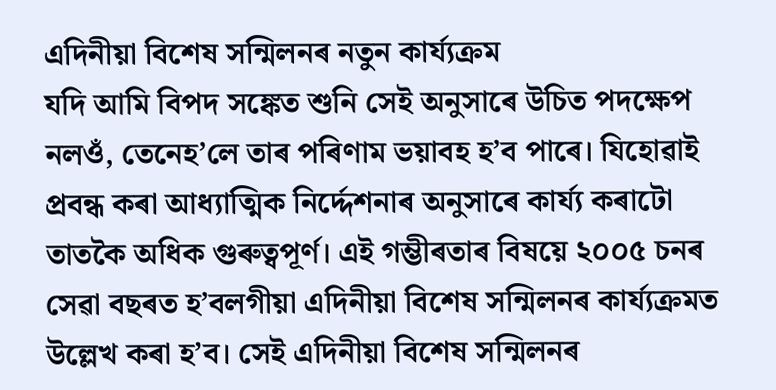এদিনীয়া বিশেষ সন্মিলনৰ নতুন কাৰ্য্যক্ৰম
যদি আমি বিপদ সঙ্কেত শুনি সেই অনুসাৰে উচিত পদক্ষেপ নলওঁ, তেনেহʼলে তাৰ পৰিণাম ভয়াবহ হʼব পাৰে। যিহোৱাই প্ৰবন্ধ কৰা আধ্যাত্মিক নিৰ্দ্দেশনাৰ অনুসাৰে কাৰ্য্য কৰাটো তাতকৈ অধিক গুৰুত্বপূৰ্ণ। এই গম্ভীৰতাৰ বিষয়ে ২০০৫ চনৰ সেৱা বছৰত হʼবলগীয়া এদিনীয়া বিশেষ সন্মিলনৰ কাৰ্য্যক্ৰমত উল্লেখ কৰা হʼব। সেই এদিনীয়া বিশেষ সন্মিলনৰ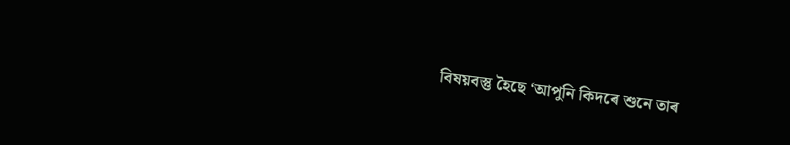বিষয়বস্তু হৈছে ‘আপুনি কিদৰে শুনে তাৰ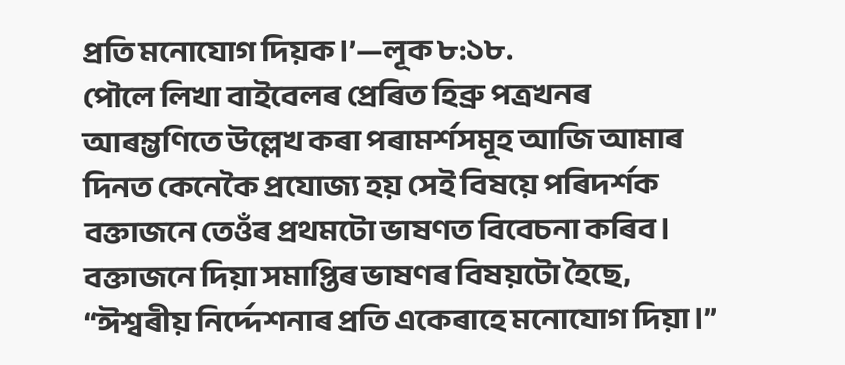প্ৰতি মনোযোগ দিয়ক।’—লূক ৮:১৮.
পৌলে লিখা বাইবেলৰ প্ৰেৰিত হিব্ৰু পত্ৰখনৰ আৰম্ভণিতে উল্লেখ কৰা পৰামৰ্শসমূহ আজি আমাৰ দিনত কেনেকৈ প্ৰযোজ্য হয় সেই বিষয়ে পৰিদৰ্শক বক্তাজনে তেওঁৰ প্ৰথমটো ভাষণত বিবেচনা কৰিব। বক্তাজনে দিয়া সমাপ্তিৰ ভাষণৰ বিষয়টো হৈছে, “ঈশ্বৰীয় নিৰ্দ্দেশনাৰ প্ৰতি একেৰাহে মনোযোগ দিয়া।”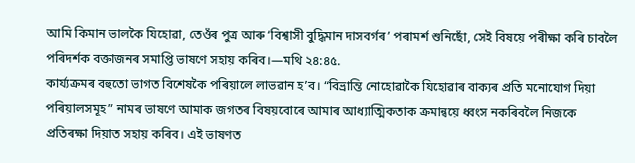আমি কিমান ভালকৈ যিহোৱা, তেওঁৰ পুত্ৰ আৰু ‘বিশ্বাসী বুদ্ধিমান দাসবৰ্গৰ’ পৰামৰ্শ শুনিছোঁ, সেই বিষয়ে পৰীক্ষা কৰি চাবলৈ পৰিদৰ্শক বক্তাজনৰ সমাপ্তি ভাষণে সহায় কৰিব।—মথি ২৪:৪৫.
কাৰ্য্যক্ৰমৰ বহুতো ভাগত বিশেষকৈ পৰিয়ালে লাভৱান হʼব। “বিভ্ৰান্তি নোহোৱাকৈ যিহোৱাৰ বাক্যৰ প্ৰতি মনোযোগ দিয়া পৰিয়ালসমূহ” নামৰ ভাষণে আমাক জগতৰ বিষয়বোৰে আমাৰ আধ্যাত্মিকতাক ক্ৰমান্বয়ে ধ্বংস নকৰিবলৈ নিজকে প্ৰতিৰক্ষা দিয়াত সহায় কৰিব। এই ভাষণত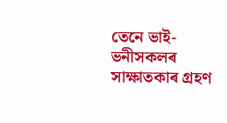তেনে ভাই-ভনীসকলৰ সাক্ষাতকাৰ গ্ৰহণ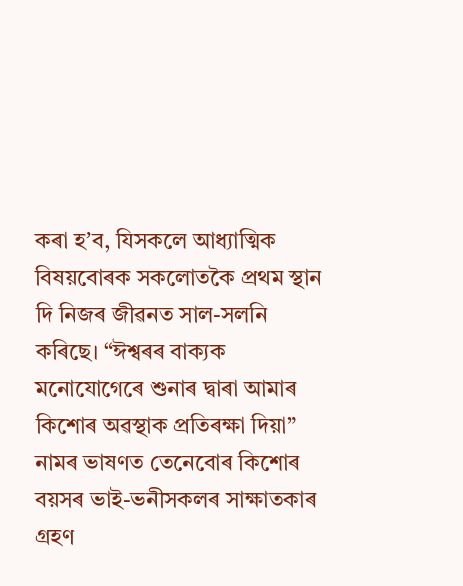কৰা হʼব, যিসকলে আধ্যাত্মিক বিষয়বোৰক সকলোতকৈ প্ৰথম স্থান দি নিজৰ জীৱনত সাল-সলনি কৰিছে। “ঈশ্বৰৰ বাক্যক মনোযোগেৰে শুনাৰ দ্বাৰা আমাৰ কিশোৰ অৱস্থাক প্ৰতিৰক্ষা দিয়া” নামৰ ভাষণত তেনেবোৰ কিশোৰ বয়সৰ ভাই-ভনীসকলৰ সাক্ষাতকাৰ গ্ৰহণ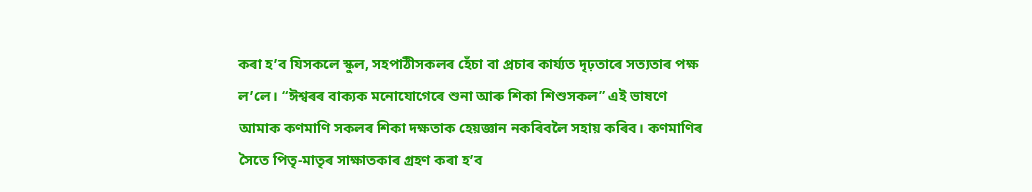কৰা হʼব যিসকলে স্কুল, সহপাঠীসকলৰ হেঁচা বা প্ৰচাৰ কাৰ্য্যত দৃঢ়তাৰে সত্যতাৰ পক্ষ লʼলে। “ঈশ্বৰৰ বাক্যক মনোযোগেৰে শুনা আৰু শিকা শিশুসকল” এই ভাষণে আমাক কণমাণি সকলৰ শিকা দক্ষতাক হেয়জ্ঞান নকৰিবলৈ সহায় কৰিব। কণমাণিৰ সৈতে পিতৃ-মাতৃৰ সাক্ষাতকাৰ গ্ৰহণ কৰা হʼব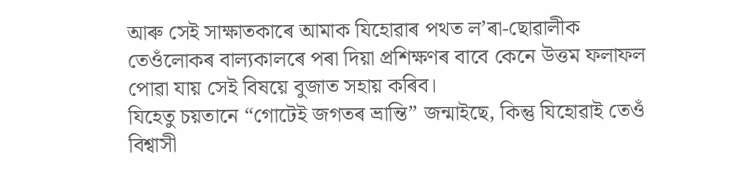আৰু সেই সাক্ষাতকাৰে আমাক যিহোৱাৰ পথত লʼৰা-ছোৱালীক তেওঁলোকৰ বাল্যকালৰে পৰা দিয়া প্ৰশিক্ষণৰ বাবে কেনে উত্তম ফলাফল পোৱা যায় সেই বিষয়ে বুজাত সহায় কৰিব।
যিহেতু চয়তানে “গোটেই জগতৰ ভ্ৰান্তি” জন্মাইছে, কিন্তু যিহোৱাই তেওঁ বিশ্বাসী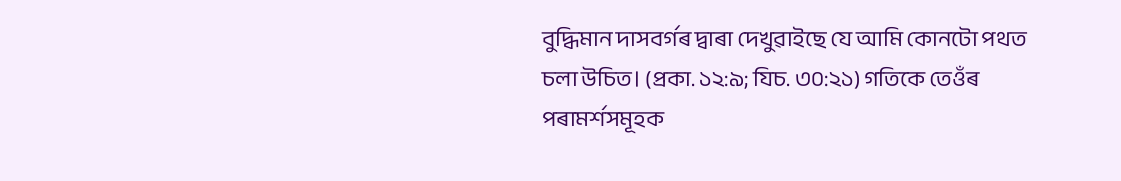বুদ্ধিমান দাসবৰ্গৰ দ্বাৰা দেখুৱাইছে যে আমি কোনটো পথত চলা উচিত। (প্ৰকা. ১২:৯; যিচ. ৩০:২১) গতিকে তেওঁৰ পৰামৰ্শসমূহক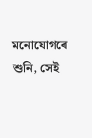মনোযোগৰে শুনি, সেই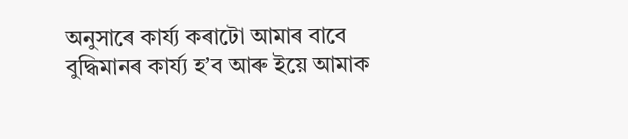অনুসাৰে কাৰ্য্য কৰাটো আমাৰ বাবে বুদ্ধিমানৰ কাৰ্য্য হʼব আৰু ইয়ে আমাক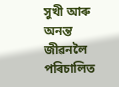সুখী আৰু অনন্ত জীৱনলৈ পৰিচালিত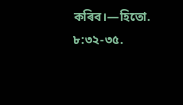কৰিব।—হিতো. ৮:৩২-৩৫.